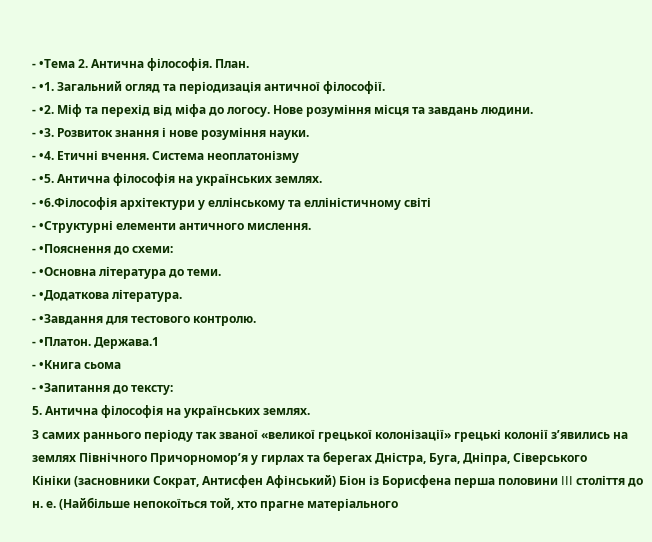- •Тема 2. Антична філософія. План.
- •1. Загальний огляд та періодизація античної філософії.
- •2. Міф та перехід від міфа до логосу. Нове розуміння місця та завдань людини.
- •3. Розвиток знання і нове розуміння науки.
- •4. Етичні вчення. Система неоплатонізму
- •5. Антична філософія на українських землях.
- •6.Філософія архітектури у еллінському та елліністичному світі
- •Структурні елементи античного мислення.
- •Пояснення до схеми:
- •Основна література до теми.
- •Додаткова література.
- •Завдання для тестового контролю.
- •Платон. Держава.1
- •Книга сьома
- •Запитання до тексту:
5. Антична філософія на українських землях.
З самих раннього періоду так званої «великої грецької колонізації» грецькі колонії з’явились на землях Північного Причорномор’я у гирлах та берегах Дністра, Буга, Дніпра, Сіверського
Кініки (засновники Сократ, Антисфен Афінський) Біон із Борисфена перша половини III століття до н. е. (Найбільше непокоїться той, хто прагне матеріального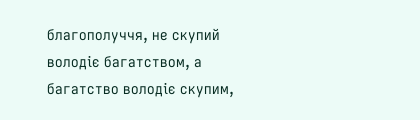благополуччя, не скупий володіє багатством, а багатство володіє скупим,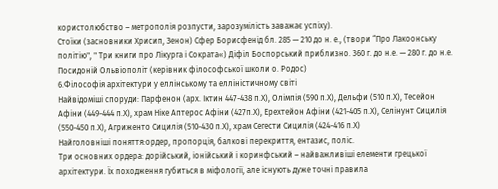користолюбство – метрополія розпусти, зарозумілість заважає успіху).
Стоїки (засновники Хрисип, Зенон) Сфер Борисфенід бл. 285 — 210 до н. е., (твори “Про Лакоонську політію", " Три книги про Лікурга і Сократа«) Діфіл Боспорський приблизно. 360 г. до н.е. — 280 г. до н.е. Посидоній Ольвіополіт (керівник філософської школи о. Родос)
6.Філософія архітектури у еллінському та елліністичному світі
Найвідоміші споруди: Парфенон (арх. Іктин 447-438 п.Х), Олімпія (590 п.Х), Дельфи (510 п.Х), Тесейон Афіни (449-444 п.Х), храм Ніке Аптерос Афіни (427п.Х), Ерехтейон Афіни (421-405 п.Х), Селінунт Сицилія (550-450 п.Х), Агриженто Сицилія (510-430 п.Х), храм Сегести Сицилія (424-416 п.Х)
Найголовніші поняття:ордер, пропорція, балкові перекриття, ентазис, поліс.
Три основних ордера: дорійський, іонійський і коринфський – найважливіші елементи грецької архітектури. Їх походження губиться в міфології, але існують дуже точні правила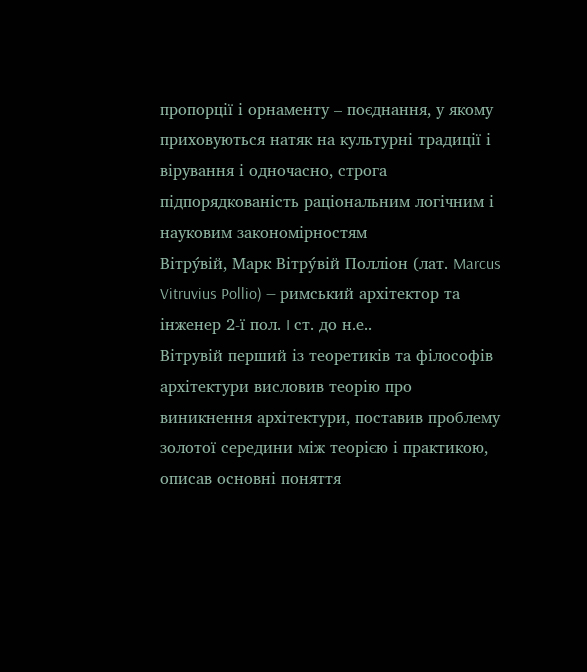пропорції і орнаменту – поєднання, у якому приховуються натяк на культурні традиції і вірування і одночасно, строга підпорядкованість раціональним логічним і науковим закономірностям
Вітру́вій, Марк Вітру́вій Полліон (лат. Marcus Vitruvius Pollio) — римський архітектор та інженер 2-ї пол. I ст. до н.е..
Вітрувій перший із теоретиків та філософів архітектури висловив теорію про виникнення архітектури, поставив проблему золотої середини між теорією і практикою, описав основні поняття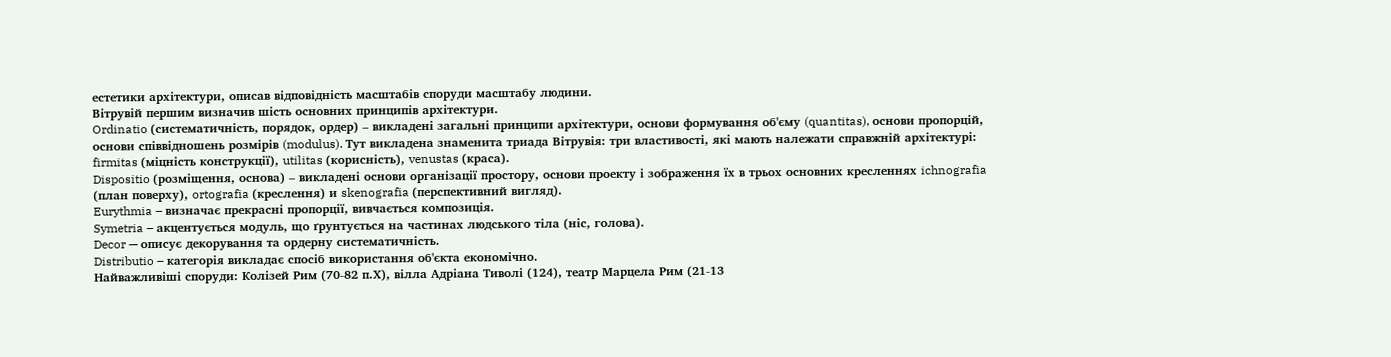естетики архітектури, описав відповідність масштабів споруди масштабу людини.
Вітрувій першим визначив шість основних принципів архітектури.
Ordinatio (систематичність, порядок, ордер) – викладені загальні принципи архітектури, основи формування об'єму (quantitas), основи пропорцій, основи співвідношень розмірів (modulus). Тут викладена знаменита триада Вітрувія: три властивості, які мають належати справжній архітектурі: firmitas (міцність конструкції), utilitas (корисність), venustas (краса).
Dispositio (розміщення, основа) – викладені основи організації простору, основи проекту і зображення їх в трьох основних кресленнях ichnografia (план поверху), ortografia (креслення) и skenografia (перспективний вигляд).
Eurythmia – визначає прекрасні пропорції, вивчається композиція.
Symetria – акцентується модуль, що ґрунтується на частинах людського тіла (ніс, голова).
Decor — описує декорування та ордерну систематичність.
Distributio – категорія викладає спосіб використання об'єкта економічно.
Найважливіші споруди: Колізей Рим (70-82 п.Х), вілла Адріана Тиволі (124), театр Марцела Рим (21-13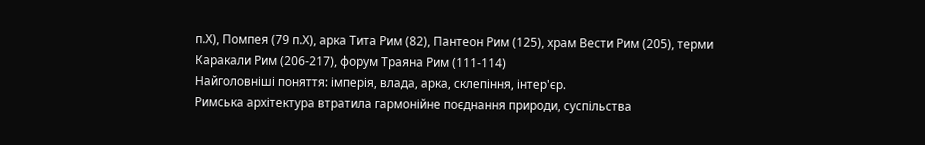п.Х), Помпея (79 п.Х), арка Тита Рим (82), Пантеон Рим (125), храм Вести Рим (205), терми Каракали Рим (206-217), форум Траяна Рим (111-114)
Найголовніші поняття: імперія, влада, арка, склепіння, інтер'єр.
Римська архітектура втратила гармонійне поєднання природи, суспільства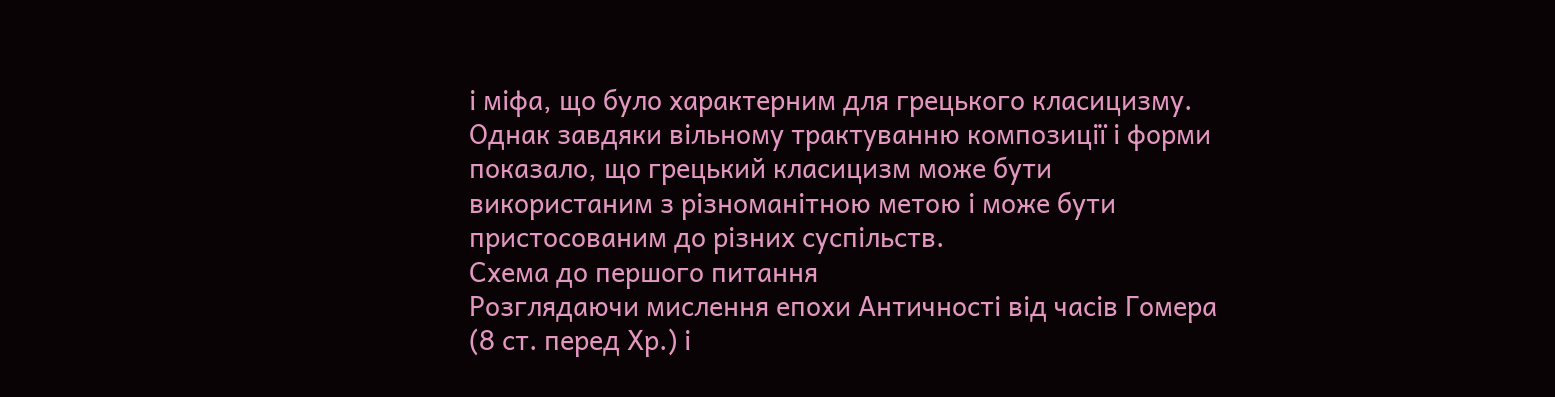і міфа, що було характерним для грецького класицизму. Однак завдяки вільному трактуванню композиції і форми показало, що грецький класицизм може бути використаним з різноманітною метою і може бути пристосованим до різних суспільств.
Схема до першого питання
Розглядаючи мислення епохи Античності від часів Гомера (8 ст. перед Хр.) і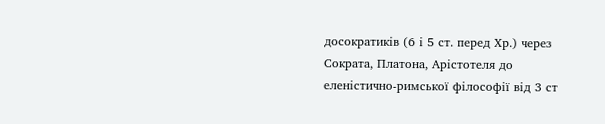досократиків (6 і 5 ст. перед Хр.) через Сократа, Платона, Арістотеля до еленістично-римської філософії від 3 ст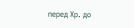перед Хр. до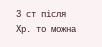3 ст після Хр. то можна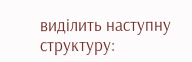виділить наступну структуру: